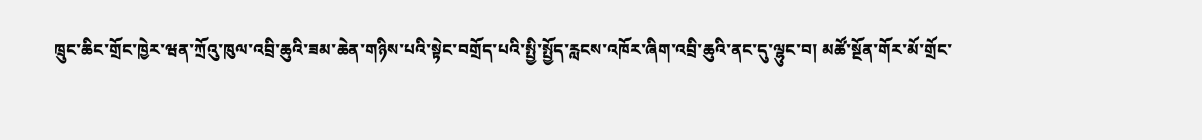ཁྲུང་ཆིང་གྲོང་ཁྱེར་ཝན་ཀྲོའུ་ཁུལ་འབྲི་ཆུའི་ཟམ་ཆེན་གཉིས་པའི་སྟེང་བགྲོད་པའི་སྤྱི་སྤྱོད་རླངས་འཁོར་ཞིག་འབྲི་ཆུའི་ནང་དུ་ལྷུང་བ། མཚོ་སྔོན་གོར་མོ་གྲོང་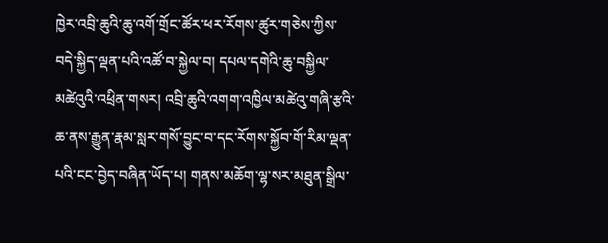ཁྱེར་འབྲི་ཆུའི་ཆུ་འགོ་གྲོང་ཚོར་ཕར་རོགས་ཚུར་གཅེས་ཀྱིས་བདེ་སྐྱིད་ལྡན་པའི་འཚོ་བ་སྐྱེལ་བ། དཔལ་དགེའི་ཆུ་བསྐྱིལ་མཚེའུའི་འཕྲིན་གསར། འབྲི་ཆུའི་འགག་འཁྱིལ་མཚེའུ་གཞི་རྩའི་ཆ་ནས་རྒྱུན་རྣམ་སླར་གསོ་བྱུང་བ་དང་རོགས་སྐྱོབ་གོ་རིམ་ལྡན་པའི་ངང་བྱེད་བཞིན་ཡོད་པ། གནས་མཆོག་ལྷ་སར་མཐུན་སྒྲིལ་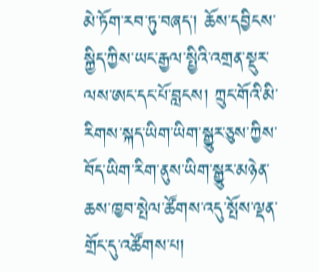མེ་ཏོག་རབ་ཏུ་བཞད་། ཆོས་དབྱིངས་སྐྱིད་ཀྱིས་ཡང་རྒྱལ་སྤྱིའི་འགྲན་སྡུར་ལས་ཨང་དང་པོ་བླངས། ཀྲུང་གོའི་མི་རིགས་སྐད་ཡིག་ཡིག་སྒྱུར་ཅུས་ཀྱིས་བོད་ཡིག་རིག་ནུས་ཡིག་སྒྱུར་མཉེན་ཆས་ཁྱབ་སྤེལ་ཚོགས་འདུ་སྤོས་ལྡན་གྲོང་དུ་འཚོགས་པ།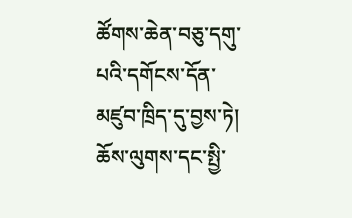ཚོགས་ཆེན་བཅུ་དགུ་པའི་དགོངས་དོན་མཛུབ་ཁྲིད་དུ་བྱས་ཏེ། ཆོས་ལུགས་དང་སྤྱི་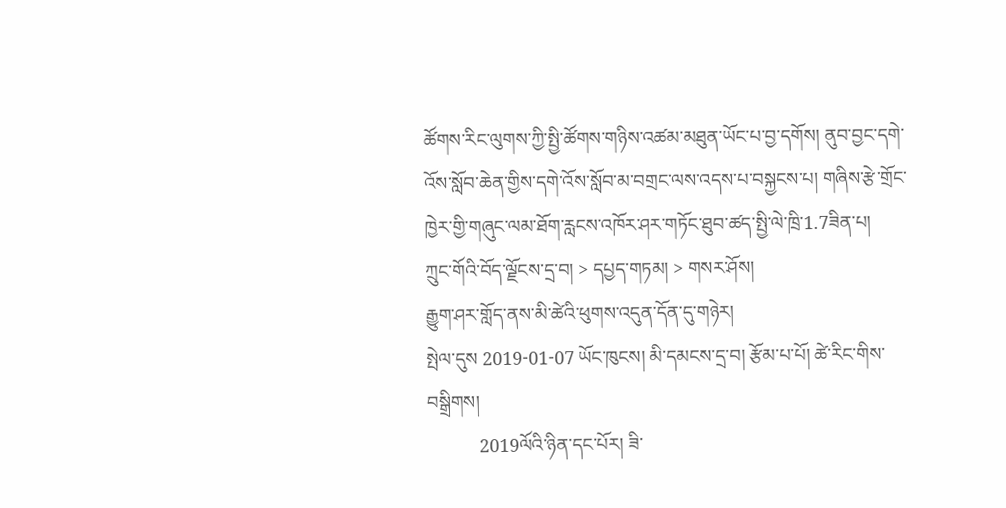ཚོགས་རིང་ལུགས་ཀྱི་སྤྱི་ཚོགས་གཉིས་འཚམ་མཐུན་ཡོང་པ་བྱ་དགོས། ནུབ་བྱང་དགེ་འོས་སློབ་ཆེན་གྱིས་དགེ་འོས་སློབ་མ་བགྲང་ལས་འདས་པ་བསྐྱངས་པ། གཞིས་རྩེ་གྲོང་ཁྱེར་གྱི་གཞུང་ལམ་ཐོག་རླངས་འཁོར་ཤར་གཏོང་ཐུབ་ཚད་སྤྱི་ལེ་ཁྲི་1.7ཟིན་པ།
ཀྲུང་གོའི་བོད་ལྗོངས་དྲ་བ། > དཔྱད་གཏམ། > གསར་ཤོས།
རྒྱུག་ཤར་གློད་ནས་མི་ཚེའི་ཕུགས་འདུན་དོན་དུ་གཉེར།
སྤེལ་དུས 2019-01-07 ཡོང་ཁུངས། མི་དམངས་དྲ་བ། རྩོམ་པ་པོ། ཚེ་རིང་གིས་བསྒྲིགས།
           2019ལོའི་ཉིན་དང་པོར། ཟི་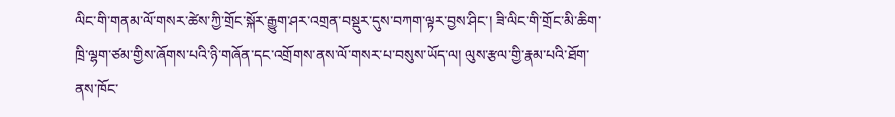ལིང་གི་གནམ་ལོ་གསར་ཚེས་ཀྱི་གྲོང་སྐོར་རྒྱུག་ཤར་འགྲན་བསྡུར་དུས་བཀག་ལྟར་བྱས་ཤིང་། ཟི་ལིང་གི་གྲོང་མི་ཆིག་ཁྲི་ལྷག་ཙམ་གྱིས་ཞོགས་པའི་ཉི་གཞོན་དང་འགྲོགས་ནས་ལོ་གསར་པ་བསུས་ཡོད་ལ། ལུས་རྩལ་གྱི་རྣམ་པའི་ཐོག་ནས་ཁོང་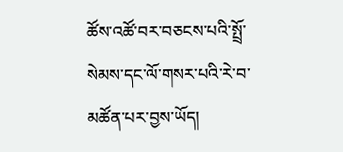ཚོས་འཚོ་བར་བཅངས་པའི་སྤྲོ་སེམས་དང་ལོ་གསར་པའི་རེ་བ་མཚོན་པར་བྱས་ཡོད།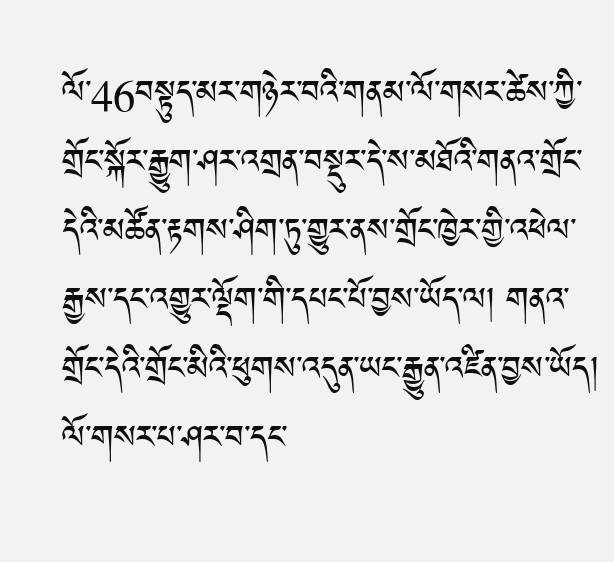ལོ་46བསྟུད་མར་གཉེར་བའི་གནམ་ལོ་གསར་ཚེས་ཀྱི་གྲོང་སྐོར་རྒྱུག་ཤར་འགྲན་བསྡུར་དེ་ས་མཐོའི་གནའ་གྲོང་དེའི་མཚོན་རྟགས་ཤིག་ཏུ་གྱུར་ནས་གྲོང་ཁྱེར་གྱི་འཕེལ་རྒྱས་དང་འགྱུར་ལྡོག་གི་དཔང་པོ་བྱས་ཡོད་ལ། གནའ་གྲོང་དེའི་གྲོང་མིའི་ཕུགས་འདུན་ཡང་རྒྱུན་འཛིན་བྱས་ཡོད། ལོ་གསར་པ་ཤར་བ་དང་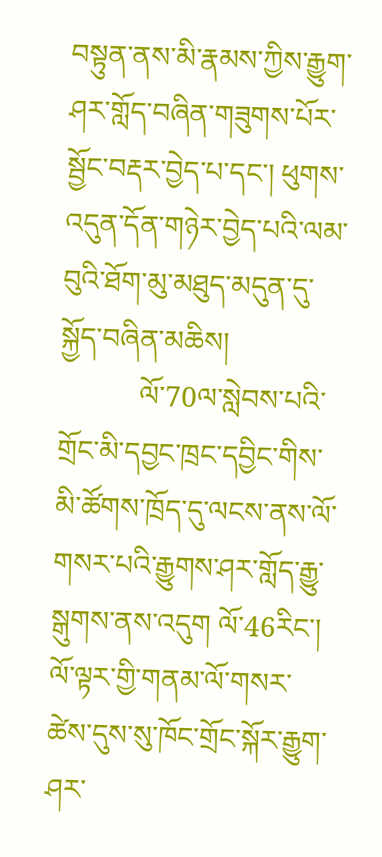བསྟུན་ནས་མི་རྣམས་ཀྱིས་རྒྱུག་ཤར་གློད་བཞིན་གཟུགས་པོར་སྦྱོང་བརྡར་བྱེད་པ་དང་། ཕུགས་འདུན་དོན་གཉེར་བྱེད་པའི་ལམ་བུའི་ཐོག་མུ་མཐུད་མདུན་དུ་སྐྱོད་བཞིན་མཆིས།
           ལོ་70ལ་སླེབས་པའི་གྲོང་མི་དབྱང་ཁྲང་དབྱིང་གིས་མི་ཚོགས་ཁྲོད་དུ་ལངས་ནས་ལོ་གསར་པའི་རྒྱུགས་ཤར་གློད་རྒྱུ་སྒུགས་ནས་འདུག ལོ་46རིང་། ལོ་ལྟར་གྱི་གནམ་ལོ་གསར་ཚེས་དུས་སུ་ཁོང་གྲོང་སྐོར་རྒྱུག་ཤར་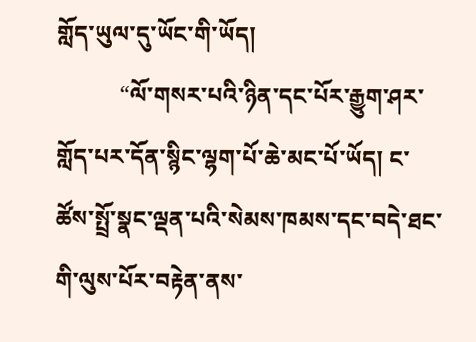གློད་ཡུལ་དུ་ཡོང་གི་ཡོད།
           “ལོ་གསར་པའི་ཉིན་དང་པོར་རྒྱུག་ཤར་གློད་པར་དོན་སྙིང་ལྷག་པོ་ཆེ་མང་པོ་ཡོད། ང་ཚོས་སྤྲོ་སྣང་ལྡན་པའི་སེམས་ཁམས་དང་བདེ་ཐང་གི་ལུས་པོར་བརྟེན་ནས་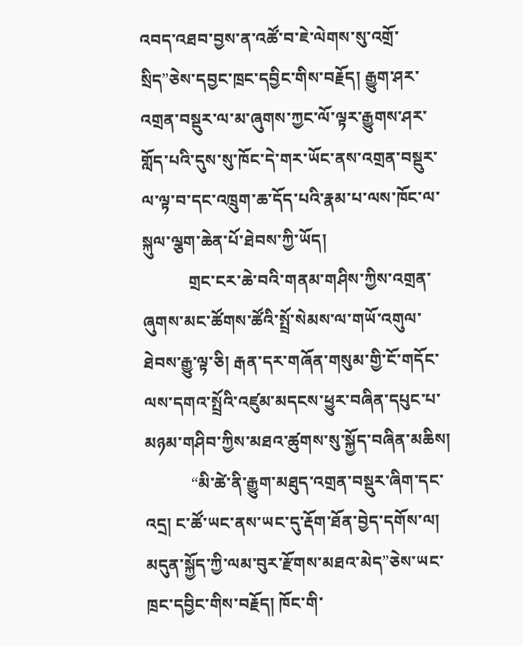འབད་འཐབ་བྱས་ན་འཚོ་བ་ཇེ་ལེགས་སུ་འགྲོ་སྲིད”ཅེས་དབྱང་ཁྲང་དབྱིང་གིས་བརྗོད། རྒྱུག་ཤར་འགྲན་བསྡུར་ལ་མ་ཞུགས་ཀྱང་ལོ་ལྟར་རྒྱུགས་ཤར་གློད་པའི་དུས་སུ་ཁོང་དེ་གར་ཡོང་ནས་འགྲན་བསྡུར་ལ་ལྟ་བ་དང་འཁྲུག་ཆ་དོད་པའི་རྣམ་པ་ལས་ཁོང་ལ་སྐུལ་ལྕག་ཆེན་པོ་ཐེབས་ཀྱི་ཡོད།
           གྲང་ངར་ཆེ་བའི་གནམ་གཤིས་ཀྱིས་འགྲན་ཞུགས་མང་ཚོགས་ཚོའི་སྤྲོ་སེམས་ལ་གཡོ་འགུལ་ཐེབས་རྒྱུ་ལྟ་ཅི། རྒན་དར་གཞོན་གསུམ་གྱི་ངོ་གདོང་ལས་དགའ་སྤྲོའི་འཛུམ་མདངས་ཕྱུར་བཞིན་དཔུང་པ་མཉམ་གཤིབ་ཀྱིས་མཐའ་ཚུགས་སུ་སྐྱོད་བཞིན་མཆིས།
           “མི་ཚེ་ནི་རྒྱུག་མཐུད་འགྲན་བསྡུར་ཞིག་དང་འདྲ། ང་ཚོ་ཡང་ནས་ཡང་དུ་རྡོག་ཐོན་བྱེད་དགོས་ལ། མདུན་སྐྱོད་ཀྱི་ལམ་བུར་རྫོགས་མཐའ་མེད”ཅེས་ཡང་ཁྲང་དབྱིང་གིས་བརྗོད། ཁོང་གི་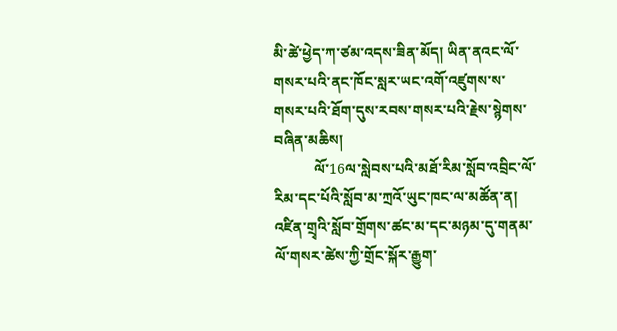མི་ཚེ་ཕྱེད་ཀ་ཙམ་འདས་ཟིན་མོད། ཡིན་ནའང་ལོ་གསར་པའི་ནང་ཁོང་སླར་ཡང་འགོ་འཛུགས་ས་གསར་པའི་ཐོག་དུས་རབས་གསར་པའི་རྗེས་སྙེགས་བཞིན་མཆིས།
           ལོ་16ལ་སླེབས་པའི་མཐོ་རིམ་སློབ་འབྲིང་ལོ་རིམ་དང་པོའི་སློབ་མ་ཀྲའོ་ཡུང་ཁང་ལ་མཚོན་ན། འཛིན་གྲྭའི་སློབ་གྲོགས་ཚང་མ་དང་མཉམ་དུ་གནམ་ལོ་གསར་ཚེས་ཀྱི་གྲོང་སྐོར་རྒྱུག་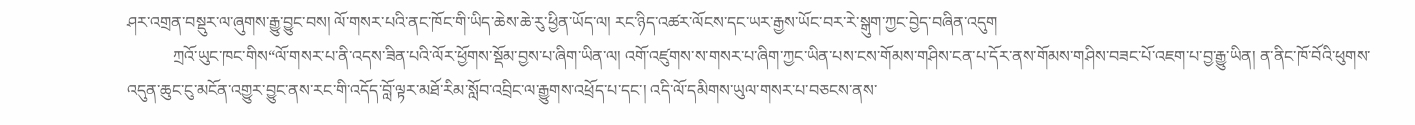ཤར་འགྲན་བསྡུར་ལ་ཞུགས་རྒྱུ་བྱུང་བས། ལོ་གསར་པའི་ནང་ཁོང་གི་ཡིད་ཆེས་ཆེ་རུ་ཕྱིན་ཡོད་ལ། རང་ཉིད་འཚར་ལོངས་དང་ཡར་རྒྱས་ཡོང་བར་རེ་སྒུག་ཀྱང་བྱེད་བཞིན་འདུག
           ཀྲའོ་ཡུང་ཁང་གིས“ལོ་གསར་པ་ནི་འདས་ཟིན་པའི་ལོར་ཕྱོགས་སྡོམ་བྱས་པ་ཞིག་ཡིན་ལ། འགོ་འཛུགས་ས་གསར་པ་ཞིག་ཀྱང་ཡིན་པས་ངས་གོམས་གཤིས་ངན་པ་དོར་ནས་གོམས་གཤིས་བཟང་པོ་འཇག་པ་བྱ་རྒྱུ་ཡིན། ན་ནིང་ཁོ་བོའི་ཕུགས་འདུན་ཆུང་ངུ་མངོན་འགྱུར་བྱུང་ནས་རང་གི་འདོད་བློ་ལྟར་མཐོ་རིམ་སློབ་འབྲིང་ལ་རྒྱུགས་འཕྲོད་པ་དང་། འདི་ལོ་དམིགས་ཡུལ་གསར་པ་བཅངས་ནས་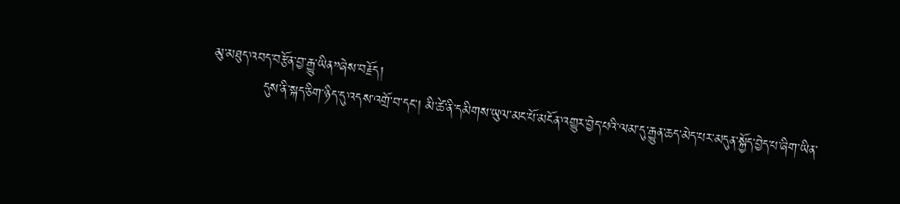མུ་མཐུད་འབད་བརྩོན་བྱ་རྒྱུ་ཡིན”ཞེས་བརྗོད།
           དུས་ནི་སྐད་ཅིག་ཉིད་དུ་འདས་འགྲོ་བ་དང་། མི་ཚེ་ནི་དམིགས་ཡུལ་མང་པོ་མངོན་འགྱུར་བྱེད་པའི་ལམ་དུ་རྒྱུན་ཆད་མེད་པར་མདུན་སྐྱོད་བྱེད་པ་ཞིག་ཡིན་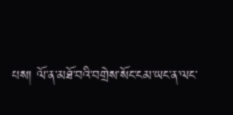པས། ལོ་ན་མཐོ་བའི་བགྲེས་སོང་ངམ་ཡང་ན་ལང་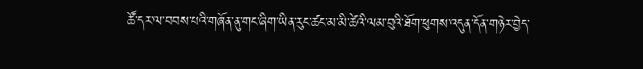ཚོ་དར་ལ་བབས་པའི་གཞོན་ནུ་གང་ཞིག་ཡིན་རུང་ཚང་མ་མི་ཚེའི་ལམ་བུའི་ཐོག་ཕུགས་འདུན་དོན་གཉེར་བྱེད་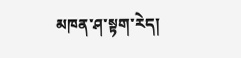མཁན་ཤ་སྟག་རེད།